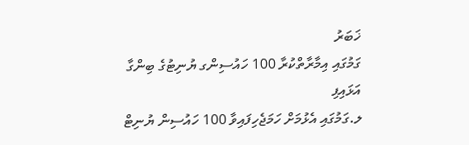ޚަބަރު
ގަމުގައި އިމާރާތްކުރާ 100 ހައުސިންގ ޔުނިޓުގެ ބިންގާ އަޅައިފި
ލ.ގަމުގައި އެޅުމަށް ހަމަޖެހިފައިވާ 100 ހައުސިން ޔުނިޓް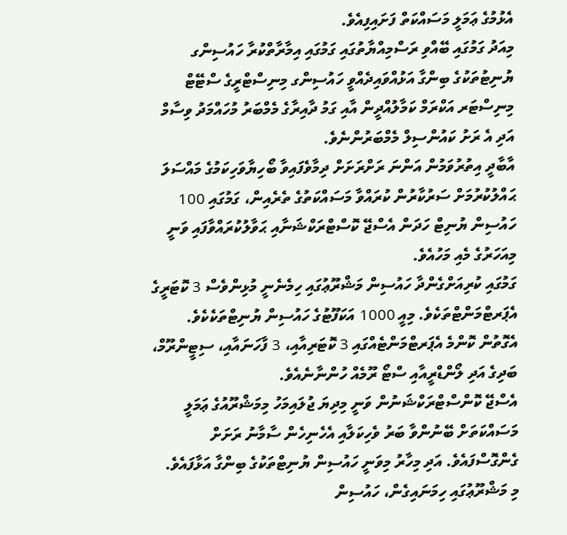އެޅުމުގެ ޢަމަލީ މަސައްކަތް ފަށައިފިއެވެ.
މިއަދު ގަމުގައި ބޭއްވި ރަސްމިއްޔާތުގައި ގަމުގައި އިމާރާތްކުރާ ހައުސިންގ ޔުނިޓުތަކުގެ ބިންގާ އަޅުއްވައިދެއްވީ ހައުސިންގ މިނިސްޓްރީގެ ސްޓޭޓް މިނިސްޓަރ އަކްރަމް ކަމާލުއްދީން އާއި ގަމު ދާއިރާގެ މެމްބަރު މުހައްމަދު ވިސާމް އަދި އެ ރަށު ކައުންސިލް މެމްބަރުންނެވެ.
އާބާދީ އިތުރުވަމުން އަންނަ ރަށްރަށަށް ދިމާވެފައިވާ ބޯހިޔާވަހިކަމުގެ މައްސަލަ ޙައްލުކުރުމަށް ސަރުކާރުން ކުރައްވާ މަސައްކަތުގެ ތެރެއިން، ގަމުގައި 100 ހައުސިން ޔުނިޓް ހަދަން އެސްޖޭ ކޮސްޓްރަކްޝަނާއި ޙަވާލުކުރައްވާފައި ވަނީ މިއަހަރުގެ މެއި މަހުއެވެ.
ގަމުގައި ކުރިއަށްގެންދާ ހައުސިން މަޝްރޫޢުގައި ހިމެނެނީ މުޅިންވެސް 3 ކޮޓަރީގެ އެޕަރޓްމަންޓްތަކެވެ. މިއީ 1000 އަކަފޫޓުގެ ހައުސިން ޔުނިޓްތަކެކެވެ. އެގޮތުން ކޮންމެ އެޕަރޓްމަންޓެއްގައި 3 ކޮޓަރިއާއި، 3 ފާހަނައާއި، ސިޓީންރޫމް، ބަދިގެ އަދި ލޯންޑްރީއާއި ސްޓޯ ރޫމެއް ހުންނާނެއެވެ.
އެސްޖޭ ކޮންސްޓްރަކްޝަނުން ވަނީ މިދިޔަ ޖުލައިމަހު މިމަޝްރޫއުގެ ޢަމަލީ މަސައްކަތަށް ބޭނުންވާ ބަރު ވެހިކަލާއި އެހެނިހެން ސާމާނު ރަށަށް ގެންގޮސްފައެވެ. އަދި މިހާރު މިވަނީ ހައުސިން ޔުނިޓްތަކުގެ ބިންގާ އަޅާފައެވެ.
މި މަޝްރޫޢުގައި ހިމަނައިގެން، ހައުސިން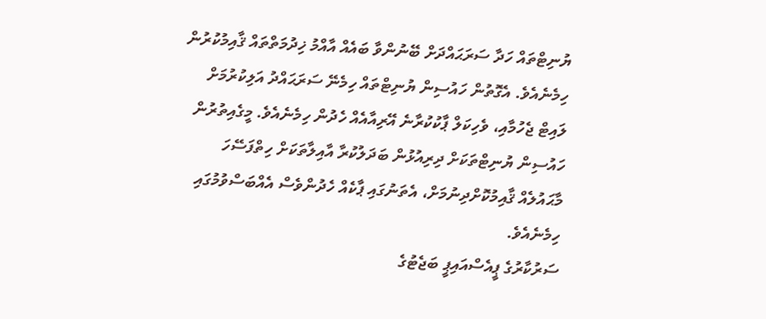ޔުނިޓްތައް ހަދާ ސަރަޙައްދަށް ބޭނުންވާ ބައެއް އާއްމު ޚިދުމަތްތައް ޤާއިމުކުރުން ހިމެނެއެވެ. އެގޮތުން ހައުސިން ޔުނިޓްތައް ހިމެނޭ ސަރަޙައްދު އަލިކުރުމަށް ލައިޓް ޖެހުމާއި، ވެހިކަލް ޕާކުކުރާނެ އޭރިއާއެއް ހެދުން ހިމެނެއެވެ. މީގެއިތުރުން ހައުސިން ޔުނިޓްތަކަށް ދިރިއުޅުން ބަދަލުކުރާ އާއިލާތަކަށް ހިތްފަސޭހަ މާޙައުލެއް ޤާއިމުކޮށްދިނުމަށް، އެތަނުގައި ޕާކެއް ހެދުންވެސް އެއްބަސްވުމުގައި ހިމެނެއެވެ.
ސަރުކާރުގެ ޕީއެސްއައިޕީ ބަޖެޓުގެ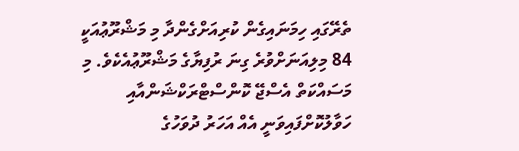ތެރޭގައި ހިމަނައިގެން ކުރިއަށްގެންދާ މި މަޝްރޫޢުއަކީ 84 މިލިއަނަށްވުރެ ގިނަ ރުފިޔާގެ މަޝްރޫޢުއެކެވެ. މި މަސައްކަތް އެސްޖޭ ކޮންސްޓްރަކްޝަންއާއި ހަވާލުކޮށްފައިވަނީ އެއް އަހަރު ދުވަހުގެ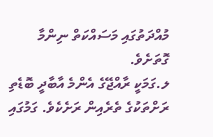މުއްދަތުގައި މަސައްކަތް ނިންމާ ގޮތަށެވެ.
ލ.ގަމަކީ ރާއްޖޭގެ އެންމެ އާބާދީ ބޮޑެތި ރަށްތަކުގެ ތެރެއިން ރަށެކެވެ. ގަމުގައި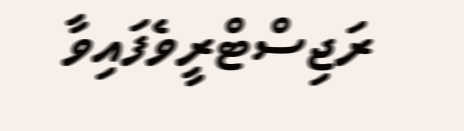ރަޖިސްޓްރީވެފައިވާ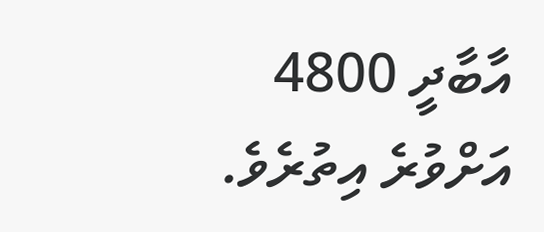އާބާދީ 4800 އަށްވުރެ އިތުރެވެ.